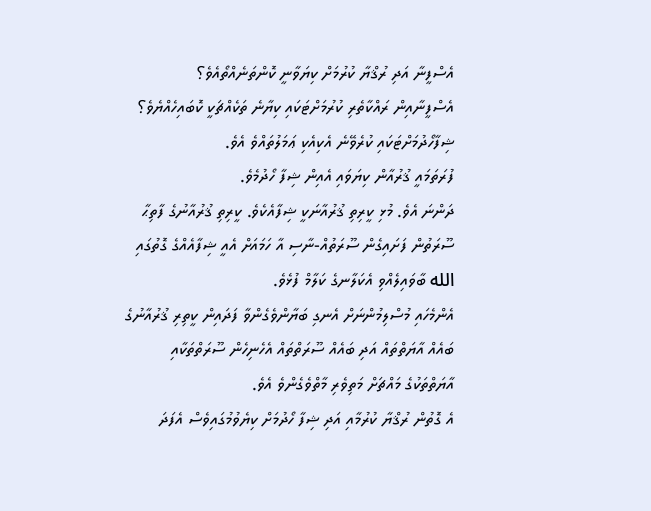އެސްފީނާ އަދި ރުޤްޔާ ކުރުމަށް ކިޔަވާނީ ކޮންތަނެއްތޯއެވެ؟
އެސްފީނާއިން ރައްކާތެރި ކުރުމަށްޓަކައި ކިޔާނެ ތަކެއްޗަކީ ކޮބައިހެއްޔެވެ؟
ޝިފާހޯދުމަށްޓަކައި ކުރެވޭނެ އެކިއެކި ޢަމަލުތައްވެ އެވެ.
ފުރަތަމައީ ޤުރުއާން ކިޔަވައި އެއިން ޝިފާ ހޯދުމެވެ.
ދަންނަ އެވެ. މުޅި ކީރިތި ޤުރުއާނަކީ ޝިފާއެކެވެ. ކީރިތި ޤުރުއާނުގެ ފާތިޙާ ސޫރަތުން ފަށައިގެން ސޫރަތުއް-ނާސި އާ ހަމައަށް އެއީ ޝިފާއެއްގެ ގޮތުގައި الله ބާވައިލެއްވި އެކަލާނގެ ކަލާމް ފުޅެވެ.
އެންމެހައި މުސްލިމުންނަށް އެނގި ބަޔާންވެގެންވާ ފަދައިން ކީތިރި ޤުރުއާނުގެ ބައެއް އާޔަތްތައް އަދި ބައެއް ސޫރަތްތައް އެހެނިހެން ސޫރަތްތަކާއި އާޔަތްތަކުގެ މައްޗަށް މަތިވެރި މާތްވެގެންވެ އެވެ.
އެ ގޮތުން ރުޤްޔާ ކުރުމާއި އަދި ޝިފާ ހޯދުމަށް ކިޔެވުމުގައިވެސް އެފަދަ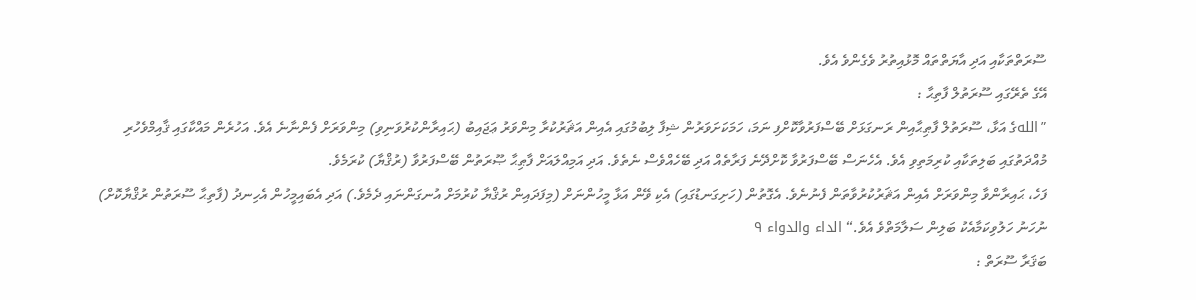ސޫރަތްތަކާއި އަދި އާޔަތްތައް މޮޅުއިތުރު ވެގެންވެ އެވެ.
އޭގެ ތެރޭގައި ސޫރަތުލް ފާތިޙާ :
”اللهގެ އަޅާ، ސޫރަތުލް ފާޠިޙާއިން ރަނގަޅަށް ބޭސްފަރުވާކޮށްފި ނަމަ، ހަމަކަށަވަރުން ޝިފާ ލިބުމުގައި އެއިން އަޘަރުކުރާ މިންވަރު ޢަޖައިބު (ޙައިރާންކުރުވަނިވި) މިންވަރަށް ފެންނާނެ އެވެ. އަހުރެން މައްކާގައި ޤާއިމްވެހުރި މުއްދަތުގައި ބަލިތަކާއި ކުރިމަތިވި އެވެ. އެހެނަސް ބޭސްފަރުވާ ކޮށްދޭނެ ފަރާތެއް އަދި ބޭހެއްވެސް ނެތެވެ. އަދި އަމިއްލައަށް ފާޠިޙާ ޞޫރަތުން ބޭސްފަރުވާ (ރުޤްޔާ) ކުރަމެވެ.
ފަހެ، ޙައިރާންވާ މިންވަރަށް އެއިން އަޘަރުކުރުވާތަން ފެނުނެވެ. އެގޮތުން (ހަށިގަނޑުގައި) އެކި ވޭން އަޅާ މީހުންނަށް (މިފަދައިން ރުޤްޔާ ކުރުމަށް އުނގަންނައި ދެމެވެ.) އަދި އެބައިމީހުން އެހިނދު (ފާތިޙާ ސޫރަތުން ރުޤްޔާކޮށް) ނުހަނު ހަލުވިކަމާއެކު ބަލިން ސަލާމަތްވެ އެވެ.“ الداء والدواء ٩
ބަޤަރާ ސޫރަތް :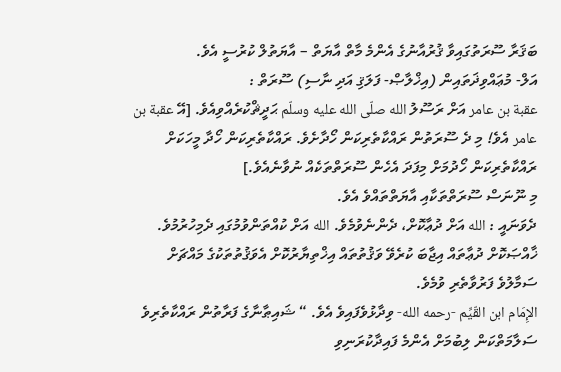ބަޤަރާ ސޫރަތުގައިވާ ޤުރުއާނުގެ އެންމެ މާތް އާޔަތް – އާޔަތުލް ކުރުސީ އެވެ.
އަލް- މުޢައްވިޛަތައިން (އިޚްލާޞް- ފަލަޤި އަދި ނާސި) ސޫރަތް :
عقبة بن عامر އަށް ރަސޫލު الله صلّى الله عليه وسلّم ޙަދީޘްކުރެއްވިއެވެ. [އޭ عقبة بن عامر އެވެ! މި ދެ ސޫރަތުން ރައްކާތެރިކަން ހޯދާށެވެ. ރައްކާތެރިކަން ހޯދާ މީހަކަށް ރައްކާތެރިކަން ހޯދުމަށް މިފަދަ އެހެން ސޫރަތްތަކެއް ނުވާނެއެވެ.]
މި ނޫނަސް ސޫރަތްތަކާއި އާޔަތްތައްވެ އެވެ.
ދެވަނައީ : الله އަށް ދުޢާކޮށް، ދެންނެވުމެވެ. الله އަށް ކުއްތަންވުމުގައި ދެމިހުރުމުވެ. ޚާއްޞަކޮށް ދުޢާތައް އިޖާބަ ކުރެވޭ ވަޤުތުތައް އިޚްތިޔާރުކޮށް އެވަޤުތުތަކުގެ މައްޗަށް ސަމާލުވެ ފަރުވާތެރި ވުމެވެ.
الإِمَام ابن القّيِّم -رحمه الله- ވިދާޅުވެފައިވެ އެވެ. “ ޝައިޠާނާގެ ފަރާތުން ރައްކާތެރިވެ ސަލާމަތްކަން ލިބުމަށް އެންމެ ފައިދާކުރަނިވި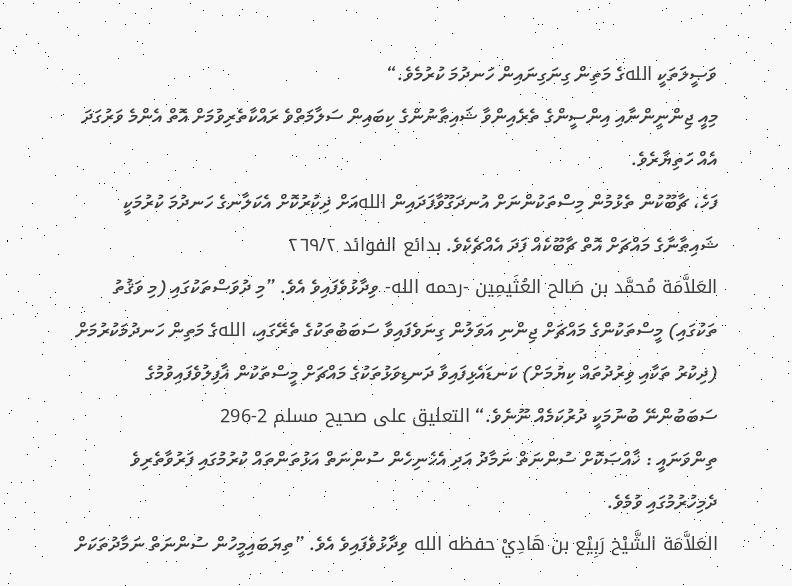ވަޞީލަތަކީ اللهގެ މަތިން ގިނަގިނައިން ހަނދުމަ ކުރުމެވެ.“
މިއީ ޖިންނީންނާއި އިންސީންގެ ތެރެއިންވާ ޝައިޠާނުންގެ ކިބައިން ސަލާމަތްވެ ރައްކާތެރިވުމަށް އޮތް އެންމެ ވަރުގަދަ އެއް ހަތިޔާރެވެ.
ފަހެ، ޗާބޫކުން ތެޅުމުން މިސްތަކުންނަށް އުނދަގޫވާފަދައިން اللهއަށް ޛިކުރުކޮށް އެކަލާނގެ ހަނދުމަ ކުރުމަކީ ޝައިޠާނާގެ މައްޗަށް އޮތް ޗާބޫކެއް ފަދަ އެއްޗެކެވެ. بدائع الفوائد ٢٦٩/٢
العَلاَّمَة مُحمَّد بن صَالح العُثَيمِين -رحمه الله- ވިދާޅުވެފައިވެ އެވެ. ”މި ދުވަސްތަކުގައި (މި ވަޤުތު ތަކުގައި) މީސްތަކުންގެ މައްޗަށް ޖިންނި އަވަލުން ގިނަވެފައިވާ ސަބަބުތަކުގެ ތެރޭގައި، اللهގެ މަތިން ހަނދުމަކުރުމަށް (ޛިކުރު ތަކާއި ވިރުދުތައް ކިޔުމަށް) ކަނޑައެޅިފައިވާ ދަނޑިވަޅުތަކުގެ މައްޗަށް މީސްތަކުން ޣާފިލުވެފައިވުމުގެ ސަބަބުންނޭ ބުނުމަކީ ދުރުކަމެއް ނޫނެވެ.“ التعليق على صحيح مسلم 2-296
ތިންވަނައީ : ޚާއްޞަކޮށް ސުންނަތް ނަމާދު އަދި އެހެނިހެން ސުންނަތް އަޅުތަންތައް ކުރުމުގައި ފަރުވާތެރިވެ ދެމިހުރުމުގައި ވުމެވެ.
العَلاَّمَة الشَّيْخ رَبِيْع بن هَادِيْ حفظه الله ވިދާޅުވެފައިވެ އެވެ. ”ތިޔަބައިމީހުން ސުންނަތް ނަމާދުތަކަށް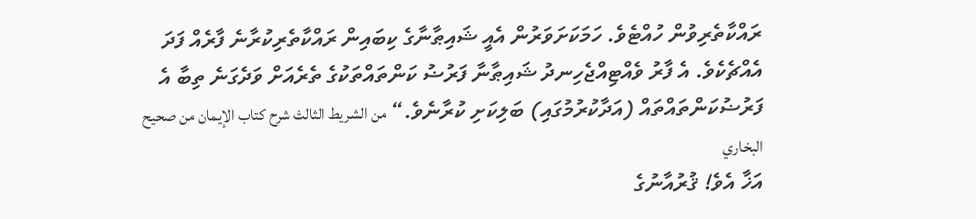ރައްކާތެރިވުން ހުއްޓެވެ. ހަމަކަށަވަރުން އެއީ ޝައިޠާނާގެ ކިބައިން ރައްކާތެރިކުރާނެ ފާރެއް ފަދަ އެއްޗެކެވެ. އެ ފާރު ވެއްޓިއްޖެހިނދު ޝައިޠާނާ ފަރުޟު ކަންތައްތަކުގެ ތެރެއަށް ވަދެގަނެ ތިބާ އެ ފަރުޟުކަންތައްތައް (އަދާކުރުމުގައި) ބަލިކަށި ކުރާނެވެ.“ من الشريط الثالث شرح كتاب الإيمان من صحيح البخاري
އަޚާ އެވެ! ޤުރުއާނުގެ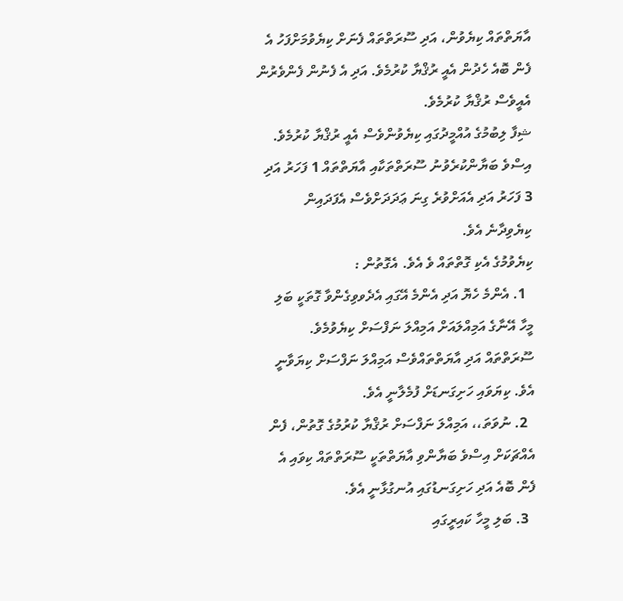އާޔަތްތައް ކިޔެވުން، އަދި ސޫރަތްތައް ފެނަށް ކިޔެވުމަށްފަހު އެ ފެން ބޮއެ ހެދުން އެއީ ރުޤްޔާ ކުރުމެވެ. އަދި އެ ފެނުން ފެންވެރުން އެއީވެސް ރުޤްޔާ ކުރުމެވެ.
ޝިފާ ލިބުމުގެ އުއްމީދުގައި ކިޔެވުންވެސް އެއީ ރުޤްޔާ ކުރުމެވެ.
އިސްވެ ބަޔާންކުރެވުނު ސޫރަތްތަކާއި އާޔަތްތައް 1 ފަހަރު އަދި 3 ފަހަރު އަދި އެއަށްވުރެ ގިނަ ޢަދަދަށްވެސް އެފަދައިން ކިޔެވިދާނެ އެވެ.
ކިޔެވުމުގެ އެކި ގޮތްތައް ވެ އެވެ. އެގޮތުން :
  1. އެންމެ ހެޔޮ އަދި އެންމެ އޭގައި އެދެވވިގެންވާ ގޮތަކީ ބަލި މީހާ އޭނާގެ އަމިއްލައަށް އަމިއްލަ ނަފްސަށް ކިޔެވުމެވެ. ސޫރަތްތައް އަދި އާޔަތްތައްވެސް އަމިއްލަ ނަފްސަށް ކިޔަވާނީ އެވެ. ކިޔަވައި ހަށިގަނޑަށް ފުމެލާނީ އެވެ.
  2. ނުވަތަ،، އަމިއްލަ ނަފްސަށް ރުޤްޔާ ކުރުމުގެ ގޮތުން، ފެން އެއްޗަކަށް އިސްވެ ބަޔާންވި އާޔަތްތަކީ ސޫރަތްތައް ކިވައި އެ ފެން ބޮއެ އަދި ހަށިގަނޑުގައި އުނގުޅާނީ އެވެ.
  3. ބަލި މީހާ ކައިރީގައި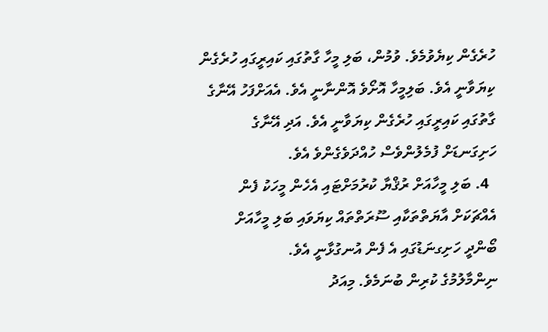ހުރެގެން ކިޔެވުމެވެ. ވުމުން، ބަލި މީހާ ގާތުގައި ކައިރީގައި ހުރެގެން ކިޔަވާނީ އެވެ. ބަލިމީހާ އޮށޯވެ އޮންނާނީ އެވެ. އެއަށްފަހު އޭނާގެ ގާތުގައި ކައިރީގައި ހުރެގެން ކިޔަވާނީ އެވެ. އަދި އޭނާގެ ހަށިގަނޑަށް ފުމެލުންވެސް ހުއްދަވެގެންވެ އެވެ.
  4. ބަލި މީހާއަށް ރުޤްޔާ ކުރުމަށްޓައި އެހެން މީހަކު ފެން އެއްޗަކަށް އާޔަތްތަކާއި ސޫރަތްތައް ކިޔަވައި ބަލި މީހާއަށް ބޯންދީ ހަށިގނަޑުގައި އެ ފެން އުނގުޅާނީ އެވެ.
ނިންމާލުމުގެ ކުރިން ބުނަމެވެ. މިއަދު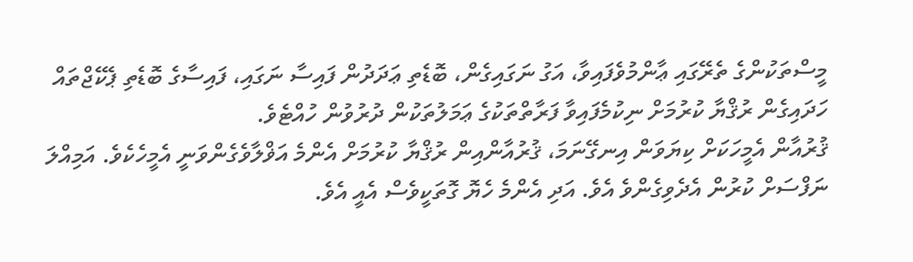މީސްތަކުންގެ ތެރޭގައި ޢާންމުވެފައިވާ، އަގު ނަގައިގެން، ބޮޑެތި ޢަދަދުން ފައިސާ ނަގައި، ފައިސާގެ ބޮޑެތި ޕެކޭޖްތައް ހަދައިގެން ރުޤްޔާ ކުރުމަށް ނިކުމެފައިވާ ފަރާތްތަކުގެ ޢަމަލުތަކުން ދުރުވުން ހުއްޓެވެ.
ޤުރުއާން އެމީހަކަށް ކިޔަވަން އިނގޭނަމަ، ޤުރުއާންއިން ރުޤްޔާ ކުރުމަށް އެންމެ އަޥްލާވެގެންވަނީ އެމީހެކެވެ. އަމިއްލަ ނަފްސަށް ކުރުން އެދެވިގެންވެ އެވެ. އަދި އެންމެ ހެޔޮ ގޮތަކީވެސް އެއީ އެވެ.